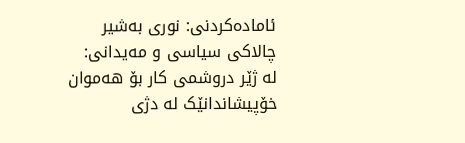ئامادەکردنی: نوری بەشیر
چالاکی سیاسی و مەیدانی:
لە ژێر دروشمی کار بۆ ھەموان خۆپیشاندانێک لە دژی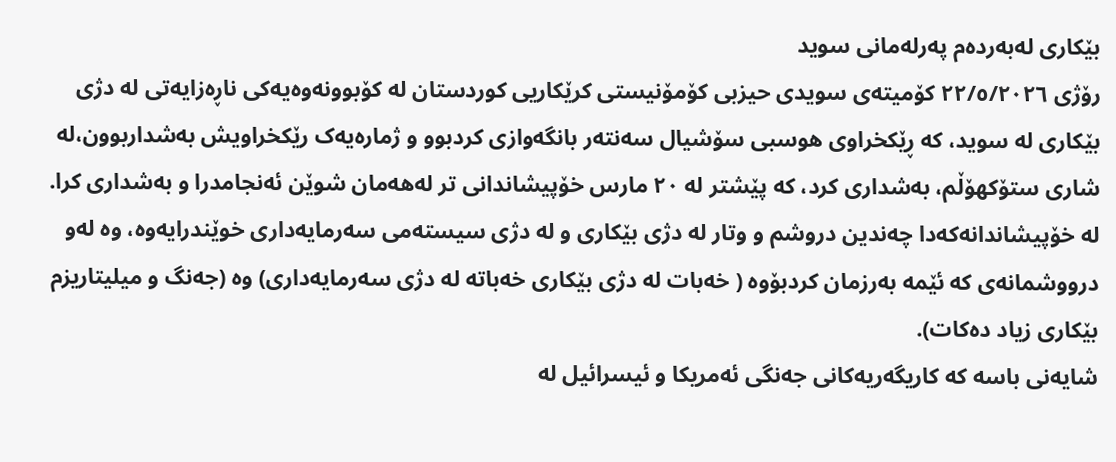بێکاری لەبەردەم پەرلەمانی سوید
رۆژی ٢٢/٥/٢٠٢٦ کۆمیتەی سویدی حیزبی کۆمۆنیستی کرێکاریی کوردستان لە کۆبوونەوەیەکی ناڕەزایەتی لە دژی بێکاری لە سوید، کە ڕێکخراوی هوسبی سۆشیال سەنتەر بانگەوازی کردبوو و ژمارەیەک رێکخراویش بەشداربوون،لە شاری ستۆکھۆڵم، بەشداری کرد، کە پێشتر لە ٢٠ مارس خۆپیشاندانی تر لەھەمان شوێن ئەنجامدرا و بەشداری کرا.
لە خۆپیشاندانەکەدا چەندین دروشم و وتار لە دژی بێکاری و لە دژی سیستەمی سەرمایەداری خوێندرایەوە، وە لەو درووشمانەی کە ئێمە بەرزمان کردبۆوە ( خەبات لە دژی بێکاری خەباتە لە دژی سەرمایەداری) وە (جەنگ و میلیتاریزم بێکاری زیاد دەکات).
شایەنی باسە کە کاریگەریەکانی جەنگی ئەمریکا و ئیسرائیل لە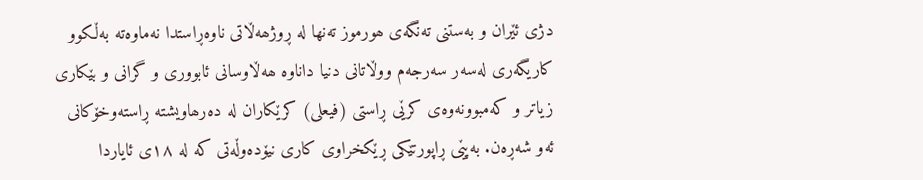دژی ئێران و بەستنی تەنگەی ھورموز تەنھا لە ڕوژھەڵاتی ناوەڕاستدا نەماوەتە بەڵکوو کاریگەری لەسەر سەرجەم ووڵاتانی دنیا داناوە ھەڵاوسانی ئابووری و گرانی و بێکاری زیاتر و کەمبوونەوەی کرێی ڕاستی (فیعلی) کرێکاران لە دەرھاویشتە ڕاستەوخۆکانی ئەو شەڕەن. بەپێی ڕاپورتێکی ڕێکخراوی کاری نیۆدەوڵەتی کە لە ١٨ی ئایاردا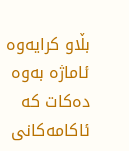بڵاو کرایەوە ئاماژە بەوە دەکات کە ئاکامەکانی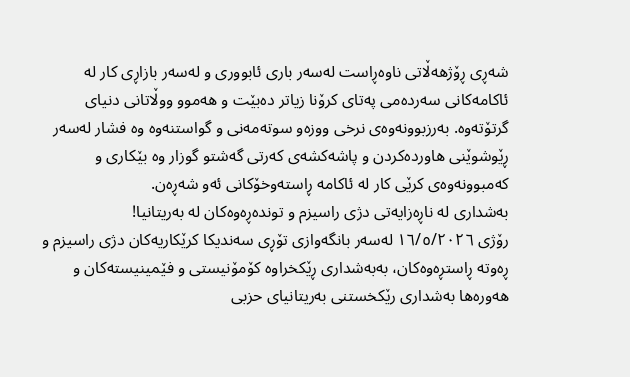شەڕی ڕۆژھەڵاتی ناوەڕاست لەسەر باری ئابووری و لەسەر بازاڕی کار لە ئاکامەکانی سەردەمی پەتای کرۆنا زیاتر دەبێت و ھەموو ووڵاتانی دنیای گرتۆتەوە. بەرزبوونەوەی نرخی ووزەو سوتەمەنی و گواستنەوە وە فشار لەسەر ڕێوشوێنی ھاوردەکردن و پاشەکشەی کەرتی گەشتو گوزار وە بێکاری و کەمبوونەوەی کرێی کار لە ئاکامە ڕاستەوخۆکانی ئەو شەڕەن.
بەشداری لە ناڕەزایەتی دژی راسیزم و توندەڕەوەکان لە بەریتانیا!
رۆژی ١٦/٥/٢٠٢٦ لەسەر بانگەوازی تۆڕی سەندیکا کرێکاریەکان دژی راسیزم و ڕەوتە ڕاستڕەوەکان، بەبەشداری ڕێکخراوە کۆمۆنیستی و فێمینیستەکان و هەورەها بەشداری رێکخستنی بەریتانیای حزبی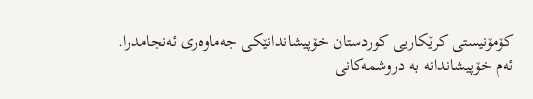کۆمۆنیستی کرێكاریی کوردستان خۆپیشاندانێکی جەماوەری ئەنجامدرا.
ئەم خۆپیشاندانە بە دروشمەکانی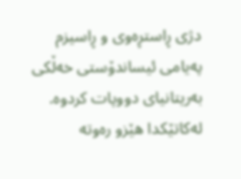دژی ڕاستڕەوی و ڕاسیزم پەیامی ئیساندۆستی خەڵکی بەریتانیای دووپات کردوە. لەکاتێکدا هێزو رەوتە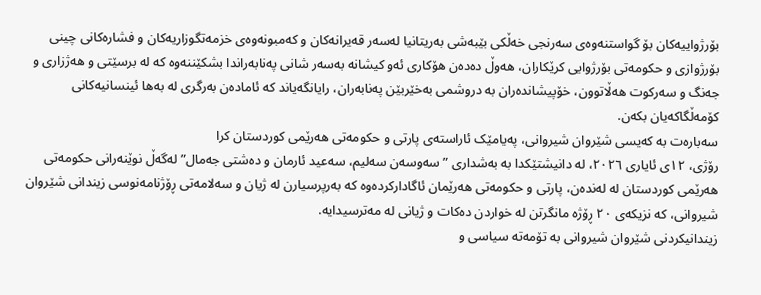بۆرژواییەکان بۆ گواستنەوەی سەرنجی خەڵكی بێبەشی بەریتانیا لەسەر قەیرانەکان و کەمبونەوەی خزمەتگوزاریەکان و فشارەکانی چینی بۆرژوازی و حکومەتی بۆرژوایی کرێکاران، هەوڵ دەدەن هۆکاری ئەو کیشانە بەسەر شانی پەنابەراندا بشکێننەوە کە لە برسێتی و هەژزاری و جەنگ و سەرکوت هەڵاتوون، خۆپیشاندەران بە دروشمی بەخێربێن پەنابەران، رایانگەیاند کە ئامادەن بەرگری لە بەها ئینسانیەکانی کۆمەڵگاکەیان بکەن.
سەبارەت بە کەیسی شێروان شیروانی، پەیامێک ئاراستەی پارتی و حکومەتی هەرێمی کوردستان کرا
رۆژی، ١٢ی ئایاری ٢٠٢٦، لە دانیشتێکدا بە بەشداری ” سەوسەن سەلیم، سەعید ئارمان و دەشتی جەمال” لەگەڵ نوێنەرانی حکومەتی هەرێمی کوردستان لە لەندەن، پارتی و حکومەتی هەرێمان ئاگادارکردەوە کە بەرپرسیارن لە ژیان و سەلامەتی ڕۆژنامەنوسی زیندانی شێروان شیروانی، کە نزیکەی ٢٠ ڕۆژە مانگرتن لە خواردن دەکات و ژیانی لە مەترسیدایە.
زیندانیکردنی شێروان شیروانی بە تۆمەتە سیاسی و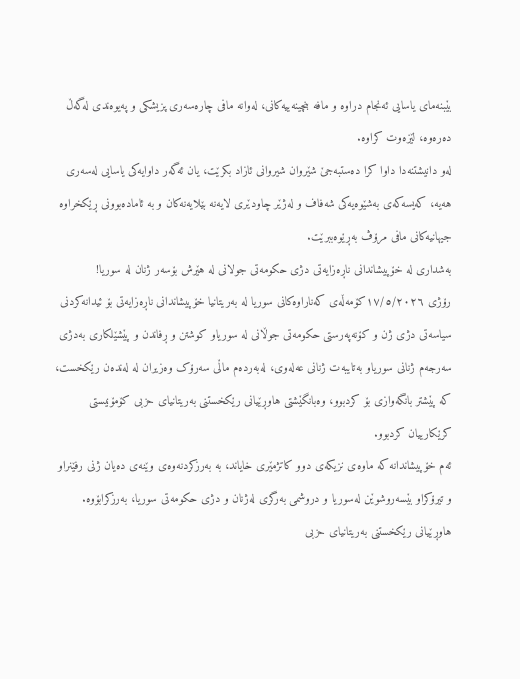بێبنەمای یاسایی ئەنجام دراوە و مافە بنچینەییەکانی، لەوانە مافی چارەسەری پزیشکی و پەیوەندی لەگەڵ دەرەوە، لێزەوت کراوە.
لەو دانیشتنەدا داوا کرا دەستبەجێ شێروان شیروانی ئازاد بکرێت، یان ئەگەر داوایەکی یاسایی لەسەری هەیە، کەیسەکەی بەشێوەیەکی شەفاف و لەژێر چاودێری لایەنە بێلایەنەکان و بە ئامادەبوونی ڕێکخراوە جیهانیەکانی مافی مرۆڤ بەڕێوەببرێت.
بەشداری لە خۆپیشاندانی ناڕەزایەتی دژی حکومەتی جولانی لە هێرش بۆسەر ژنان لە سوریا!
رۆژی ١٧/٥/٢٠٢٦کۆمەڵەی کەناراوەکانی سوریا لە بەریتانیا خۆپیشاندانی ناڕەزایەتی بۆ ئیدانەکردنی سیاسەتی دژی ژن و کۆنەپەرستی حکومەتی جوڵانی لە سوریاو کوشتن و ڕفاندن و پێشێلکاری بەدژی سەرجەم ژنانی سوریاو بەتایبەت ژنانی عەلەوی، لەبەردەم ماڵی سەرۆک وەزیران لە لەندەن رێکخست، کە پێشتر بانگەوازی بۆ کردبوو، وەبانگێشتی هاوڕێیانی رێکخستنی بەریتانیای حزبی کۆمۆنیستی کرێکارییان کردبوو.
ئەم خۆپیشاندانە کە ماوەی نزیکەی دوو کاتژمێری خایاند، بە بەرزکردنەوەی وێنەی دەیان ژنی رفێنراو و تیرۆکراو بێسەروشوێن لەسوریا و دروشمی بەرگری لەژنان و دژی حکومەتی سوریا، بەرزکرابۆوە.
هاوڕێیانی رێکخستنی بەریتانیای حزبی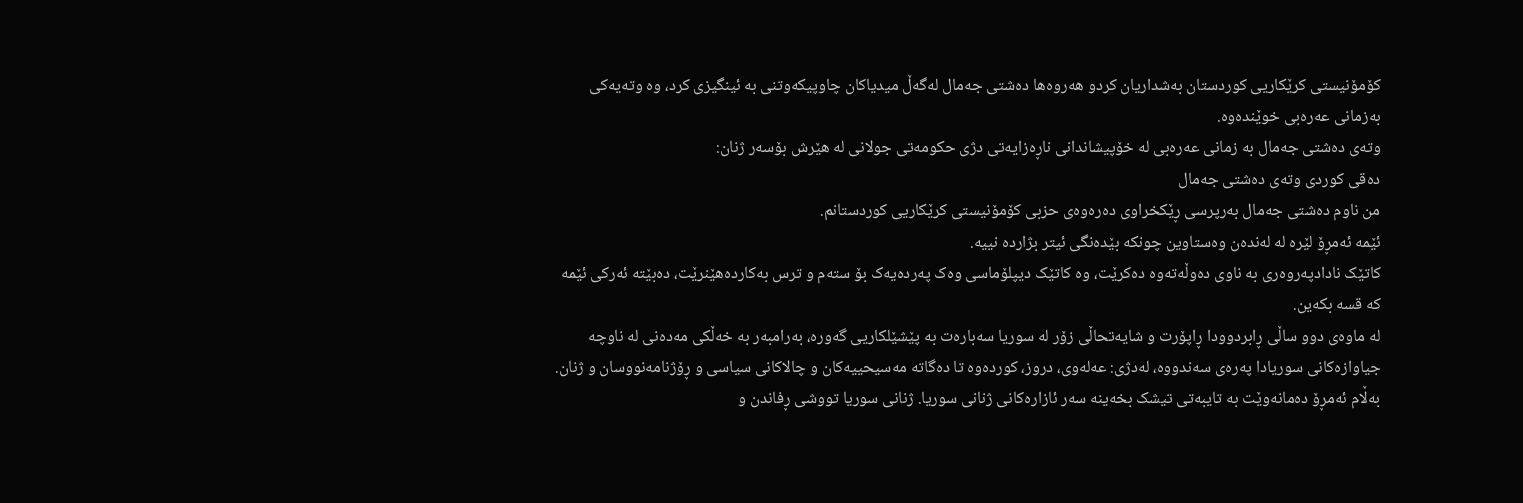کۆمۆنیستی کرێكاریی کوردستان بەشداریان کردو هەروەها دەشتی جەمال لەگەڵ میدیاکان چاوپیکەوتنی بە ئینگیزی کرد، وە وتەیەکی بەزمانی عەرەبی خوێندەوە.
وتەی دەشتی جەمال بە زمانی عەرەبی لە خۆپیشاندانی ناڕەزایەتی دژی حکومەتی جولانی لە هێرش بۆسەر ژنان:
دەقی کوردی وتەی دەشتی جەمال
من ناوم دەشتی جەمال بەرپرسی ڕێکخراوی دەرەوەی حزبی کۆمۆنیستی کرێکاریی کوردستانم.
ئێمە ئەمڕۆ لێرە لە لەندەن وەستاوین چونکە بێدەنگی ئیتر بژاردە نییە.
کاتێک نادادپەروەری بە ناوی دەوڵەتەوە دەکرێت، وە کاتێک دیپلۆماسی وەک پەردەیەک بۆ ستەم و ترس بەکاردەهێنرێت، دەبێتە ئەرکی ئێمە کە قسە بکەین.
لە ماوەی دوو ساڵی ڕابردوودا ڕاپۆرت و شایەتحاڵی زۆر لە سوریا سەبارەت بە پێشێلکاریی گەورە، بەرامبەر بە خەڵکی مەدەنی لە ناوچە جیاوازەکانی سوریادا پەرەی سەندووە، لەدژی: عەلەوی، دروز، کوردەوە تا دەگاتە مەسیحییەکان و چالاکانی سیاسی و ڕۆژنامەنووسان و ژنان.
بەڵام ئەمڕۆ دەمانەوێت بە تایبەتی تیشک بخەینە سەر ئازارەکانی ژنانی سوریا. ژنانی سوریا تووشی ڕفاندن و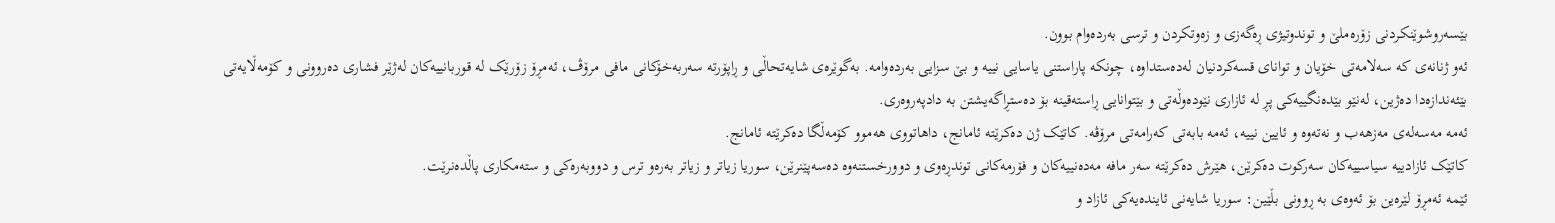بێسەروشوێنکردنی زۆرەملێ و توندوتیژی ڕەگەزی و زەوتکردن و ترسی بەردەوام بوون.
ئەو ژنانەی کە سەلامەتی خۆیان و توانای قسەکردنیان لەدەستداوە، چونکە پاراستنی یاسایی نییە و بێ سزایی بەردەوامە. بەگوێرەی شایەتحاڵی و ڕاپۆرتە سەربەخۆکانی مافی مرۆڤ، ئەمڕۆ زۆرێک لە قوربانییەکان لەژێر فشاری دەروونی و کۆمەڵایەتی بێئەندازەدا دەژین، لەنێو بێدەنگییەکی پڕ لە ئازاری نێودەوڵەتی و بێتوانایی ڕاستەقینە بۆ دەستڕاگەیشتن بە دادپەروەری.
ئەمە مەسەلەی مەزهەب و نەتەوە و ئایین نییە، ئەمە بابەتی کەرامەتی مرۆڤە. کاتێک ژن دەکرێتە ئامانج، داهاتووی هەموو کۆمەڵگا دەکرێتە ئامانج.
کاتێک ئازادییە سیاسییەکان سەرکوت دەکرێن، هێرش دەکرێتە سەر مافە مەدەنییەکان و فۆرمەکانی توندڕەوی و دوورخستنەوە دەسەپێنرێن، سوریا زیاتر و زیاتر بەرەو ترس و دووبەرەکی و ستەمکاری پاڵدەنرێت.
ئێمە ئەمڕۆ لێرەین بۆ ئەوەی بە ڕوونی بڵێین: سوریا شایەنی ئایندەیەکی ئازاد و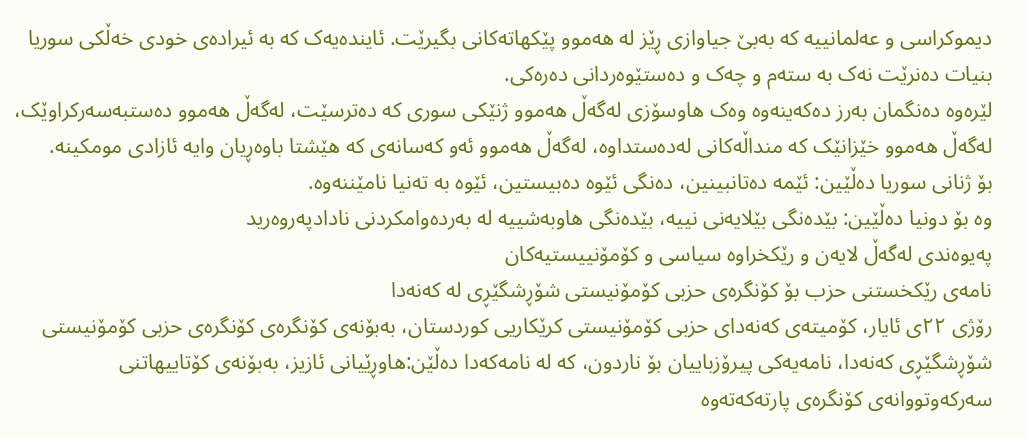دیموکراسی و عەلمانییە کە بەبێ جیاوازی ڕێز لە هەموو پێکهاتەکانی بگیرێت. ئایندەیەک کە بە ئیرادەی خودی خەڵکی سوریا بنیات دەنرێت نەک بە ستەم و چەک و دەستێوەردانی دەرەکی.
لێرەوە دەنگمان بەرز دەکەینەوە وەک هاوسۆزی لەگەڵ هەموو ژنێکی سوری کە دەترسێت، لەگەڵ هەموو دەستبەسەرکراوێک، لەگەڵ هەموو خێزانێک کە منداڵەکانی لەدەستداوە، لەگەڵ هەموو ئەو کەسانەی کە هێشتا باوەڕیان وایە ئازادی مومکینە.
بۆ ژنانی سوریا دەڵێین: ئێمە دەتانبینین، دەنگی ئێوە دەبیستین، ئێوە بە تەنیا نامێننەوە.
وە بۆ دونیا دەڵێین: بێدەنگی بێلایەنی نییە، بێدەنگی هاوبەشییە لە بەردەوامکردنی نادادپەروەرید
پەیوەندی لەگەڵ لایەن و رێکخراوە سیاسی و کۆمۆنییستیەکان
نامەی رێکخستنی حزب بۆ کۆنگرەی حزبی کۆمۆنیستی شۆڕشگێڕی لە کەنەدا
رۆژی ٢٢ی ئایار، کۆمیتەی کەنەدای حزبی کۆمۆنیستی کرێکاریی کوردستان، بەبۆنەی کۆنگرەی کۆنگرەی حزبی کۆمۆنیستی شۆڕشگێڕی کەنەدا، نامەیەکی پیرۆزباییان بۆ ناردون، کە لە نامەکەدا دەڵێن:هاوڕێیانی ئازیز، بەبۆنەی کۆتاییهاتنی سەرکەوتووانەی کۆنگرەی پارتەکەتەوە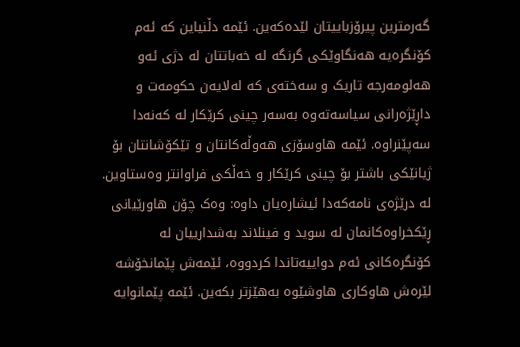گەرمترین پیرۆزباییتان لێدەکەین. ئێمە دڵنیاین کە ئەم کۆنگرەیە هەنگاوێکی گرنگە لە خەباتتان لە دژی ئەو هەلومەرجە تاریک و سەختەی کە لەلایەن حکومەت و داڕێژەرانی سیاسەتەوە بەسەر چینی کرێکار لە کەنەدا سەپێنراوە. ئێمە هاوسۆزی هەوڵەکانتان و تێکۆشانتان بۆ ژیانێکی باشتر بۆ چینی کرێکار و خەڵکی فراوانتر وەستاوین.
لە درێژەی نامەکەدا ئیشارەیان داوە: وەک چۆن هاورێیانی ڕێکخراوەکانمان لە سوید و فینلاند بەشدارییان لە کۆنگرەکانی ئەم دواییەتاندا کردووە، ئێمەش پێمانخۆشە لێرەش هاوکاری هاوشێوە بەهێزتر بکەین. ئێمە پێمانوایە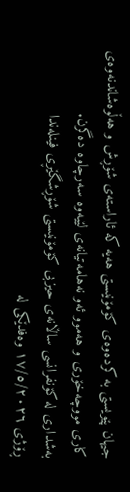جیهان پێویستی بە کردەوەی کۆمۆنیستی هەیە کە ئاراستەی شۆڕش و هەڵوەشاندنەوەی کاری مووچەخۆری و هەموو ئەو نەهامەتیانەی لێیەوە سەرچاوە دەگرن.
بەشداری لە کۆنفرانسی ساڵانەی حیزبی کۆمۆنیستی شۆڕشگێڕی فینلەندا
ڕۆژی ١٧/٥/٢٠٢٦ وەفدێکی لە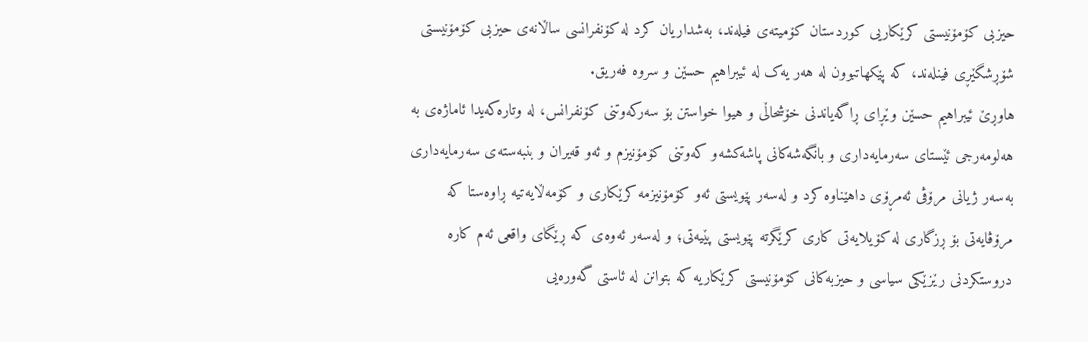حیزبی کۆمۆنیستی کرێکاریی کوردستان کۆمیتەی فیلەند، بەشداریان کرد لە کۆنفرانسی ساڵانەی حیزبی کۆمۆنیستی شۆڕشگێڕی فینلەند، کە پێکهاتبوون لە هەر یەک لە ئیبراهیم حسێن و سروە فەریق.
هاوڕێ ئیبراهیم حسێن وێڕای ڕاگەیاندنی خۆشحاڵی و هیوا خواستن بۆ سەرکەوتنی کۆنفرانس، لە وتارەکەیدا ئاماژەی بە هەلومەرجی ئێستای سەرمایەداری و بانگەشەکانی پاشەکشەو کەوتنی کۆمۆنیزم و ئەو قەیران و بنبەستەی سەرمایەداری بەسەر ژیانی مرۆڤی ئەمڕۆی داهێناوە کرد و لەسەر پێویستی ئەو کۆمۆنیزمە کرێکاری و کۆمەڵایەتیە ڕاوەستا کە مرۆڤایەتی بۆ ڕزگاری لە کۆیلایەتی کاری کرێگرتە پێویستی پێیەتی؛ و لەسەر ئەوەی کە ڕێگای واقعی ئەم کارە دروستکردنی رێزێکی سیاسی و حیزبەکانی کۆمۆنیستی کرێکاریە کە بتوانن لە ئاستی گەورەیی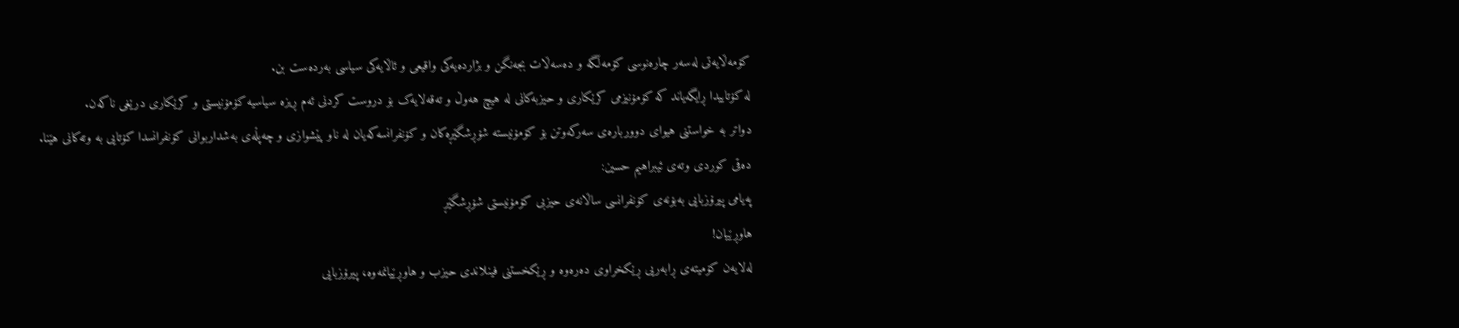کۆمەڵایەتی لەسەر چارەنوسی کۆمەڵگە و دەسەڵات بجەنگن و بژاردەیەکی واقیعی و ئاڵایەکی سیاسی بەردەست بن.
لە کۆتاییدا ڕایگەیاند کە کۆمۆنیزمی کرێکاری و حیزبەکانی لە هیچ هەوڵ و تەقەلایەک بۆ دروست کردنی ئەم ڕیزە سیاسیە کۆمۆنیستی و کرێکاری درێغی ناکەن.
دواتر بە خواستنی هیوای دووربارەی سەرکەوتن بۆ کۆمۆنیستە شۆڕشگێڕەکان و کۆنفرانسەکەیان لە ناو پێشوازی و چەپڵەی بەشداربوانی کۆنفرانسدا کۆتایی بە وتەکانی هێنا.
دەقی کوردی وتەی ئیبراهیم حسین:
پەیامی پیرۆزبایی بەبۆنەی کۆنفرانسی ساڵانەی حیزبی کۆمۆنیستی شۆڕشگێڕ
هاوڕێیان!
لەلایەن کۆمیتەی ڕابەریی ڕێکخراوی دەرەوە و ڕێکخستنی فینلاندی حیزب و هاوڕێیانمەوە، پیرۆزبایی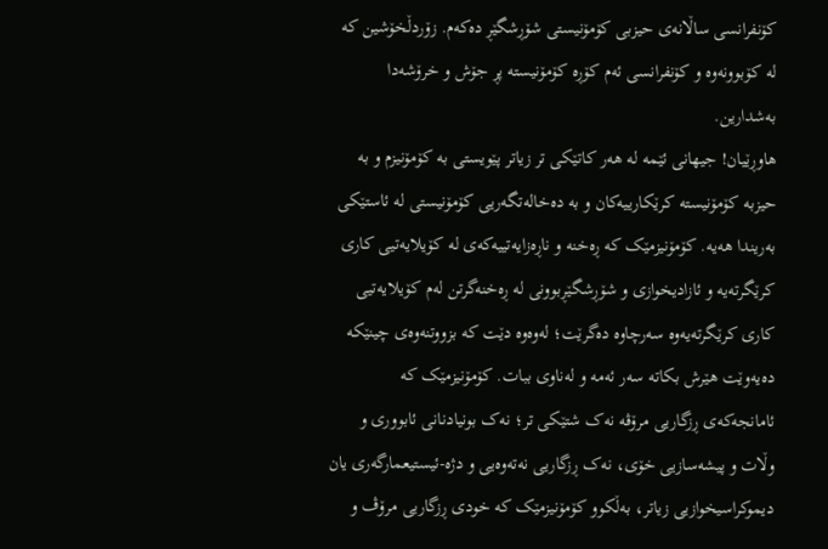کۆنفرانسی ساڵانەی حیزبی کۆمۆنیستی شۆڕشگێڕ دەکەم. زۆردڵخۆشین کە لە کۆبوونەوە و کۆنفرانسی ئەم کۆڕە کۆمۆنیستە پڕ جۆش و خرۆشەدا بەشدارین.
هاوڕێیان! جیھانی ئێمە لە ھەر کاتێکی تر زیاتر پێویستی بە کۆمۆنیزم و بە حیزبە کۆمۆنیستە کرێکارییەکان و بە دەخالەتگەریی کۆمۆنیستی لە ئاستێکی بەریندا ھەیە. کۆمۆنیزمێک کە ڕەخنە و ناڕەزایەتییەکەی لە کۆیلایەتیی کاری کرێگرتەیە و ئازادیخوازی و شۆڕشگێڕبوونی لە ڕەخنەگرتن لەم کۆیلایەتیی کاری کرێگرتەیەوە سەرچاوە دەگرێت؛ لەوەوە دێت کە بزووتنەوەی چینێکە دەیەوێت ھێرش بکاتە سەر ئەمە و لەناوی ببات. کۆمۆنیزمێک کە ئامانجەکەی ڕزگاریی مرۆڤە نەک شتێکی تر؛ نەک بونیادنانی ئابووری و وڵات و پیشەسازیی خۆی، نەک ڕزگاریی نەتەوەیی و دژە-ئیستیعمارگەری یان دیموکراسیخوازیی زیاتر، بەڵکوو کۆمۆنیزمێک کە خودی ڕزگاریی مرۆڤ و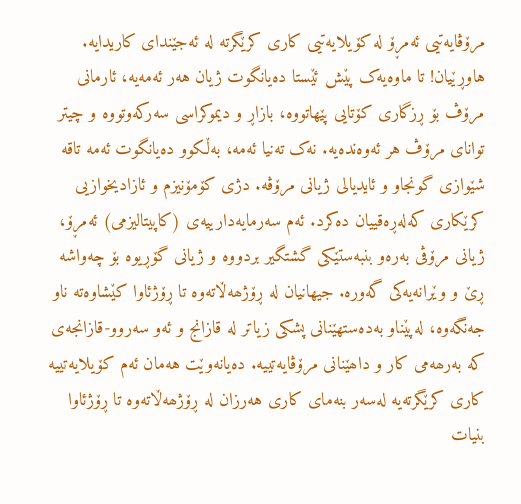مرۆڤایەتیی ئەمڕۆ لە کۆیلایەتیی کاری کرێگرتە لە ئەجێندای کاریدایە.
هاوڕێیان! تا ماوەیەک پێش ئێستا دەیانگوت ژیان هەر ئەمەیە، ئارمانی مرۆڤ بۆ ڕزگاری کۆتایی پێھاتووە، بازاڕ و دیموکراسی سەرکەوتووە و چیتر توانای مرۆڤ هر ئەوەندەیە. نەک تەنیا ئەمە، بەڵکوو دەیانگوت ئەمە تاقە شێوازی گونجاو و ئایدیالی ژیانی مرۆڤە. دژی کۆمۆنیزم و ئازادیخوازیی کرێکاری کەلەڕەقییان دەکرد. ئەم سەرمایەدارییەی (کاپیتالیزمی) ئەمڕۆ، ژیانی مرۆڤی بەرەو بنبەستێکی گشتگیر بردووە و ژیانی گۆڕیوە بۆ چەواشە ڕێ و وێرانەیەکی گەورە. جیھانیان لە ڕۆژھەڵاتەوە تا ڕۆژئاوا کێشاوەتە ناو جەنگەوە، لەپێناو بەدەستھێنانی پشکی زیاتر لە قازانج و ئەو سەروو-قازانجەی کە بەرھەمی کار و داھێنانی مرۆڤایەتییە. دەیانەوێت هەمان ئەم کۆیلایەتییە کاری کرێگرتەیە لەسەر بنەمای کاری هەرزان لە ڕۆژھەڵاتەوە تا ڕۆژئاوا بنیات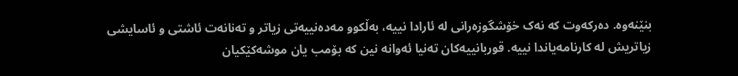بنێنەوە. دەرکەوت کە نەک خۆشگوزەرانی لە ئارادا نییە، بەڵکوو مەدەنییەتی زیاتر و تەنانەت ئاشتی و ئاسایشی زیاتریش لە کارنامەیاندا نییە. قوربانییەکان تەنیا ئەوانە نین کە بۆمب یان موشەکێکیان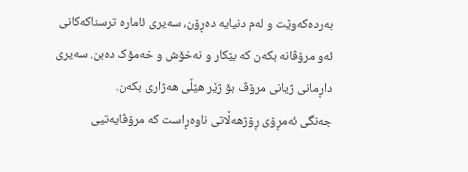بەردەکەوێت و لەم دنیایە دەڕۆن، سەیری ئامارە ترسناکەکانی ئەو مرۆڤانە بکەن کە بێکار و نەخۆش و خەمۆک دەبن. سەیری داڕمانی ژیانی مرۆڤ بۆ ژێر ھێڵی ھەژاری بکەن.
جەنگی ئەمڕۆی ڕۆژھەڵاتی ناوەڕاست کە مرۆڤایەتیی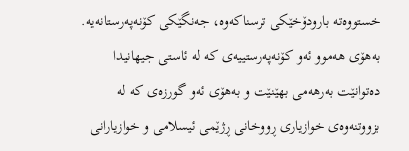خستووەتە بارودۆخێکی ترسناکەوە، جەنگێکی کۆنەپەرستانەیە. بەهۆی هەموو ئەو کۆنەپەرستییەی کە لە ئاستی جیھانیدا دەتوانێت بەرهەمی بهێنێت و بەهۆی ئەو گورزەی کە لە بزووتنەوەی خوازیاری ڕووخانی ڕژێمی ئیسلامی و خوازیارانی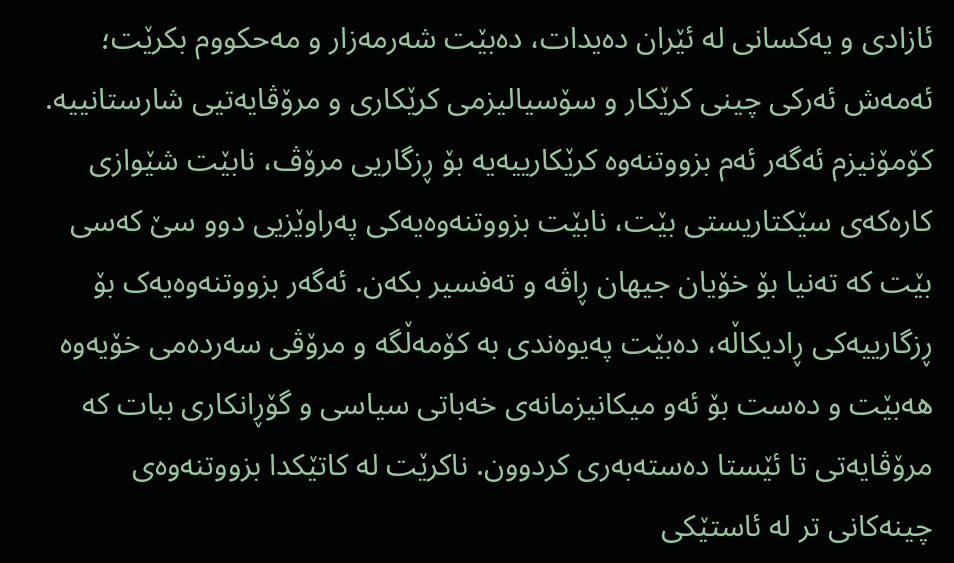ئازادی و یەکسانی لە ئێران دەیدات، دەبێت شەرمەزار و مەحکووم بکرێت؛ ئەمەش ئەرکی چینی کرێکار و سۆسیالیزمی کرێکاری و مرۆڤایەتیی شارستانییە.
کۆمۆنیزم ئەگەر ئەم بزووتنەوە کرێکارییەیە بۆ ڕزگاریی مرۆڤ، نابێت شێوازی کارەکەی سێکتاریستی بێت، نابێت بزووتنەوەیەکی پەراوێزیی دوو سێ کەسی بێت کە تەنیا بۆ خۆیان جیھان ڕاڤە و تەفسیر بکەن. ئەگەر بزووتنەوەیەک بۆ ڕزگارییەکی ڕادیکاڵە، دەبێت پەیوەندی بە کۆمەڵگە و مرۆڤی سەردەمی خۆیەوە هەبێت و دەست بۆ ئەو میکانیزمانەی خەباتی سیاسی و گۆڕانکاری ببات کە مرۆڤایەتی تا ئێستا دەستەبەری کردوون. ناکرێت لە کاتێکدا بزووتنەوەی چینەکانی تر لە ئاستێکی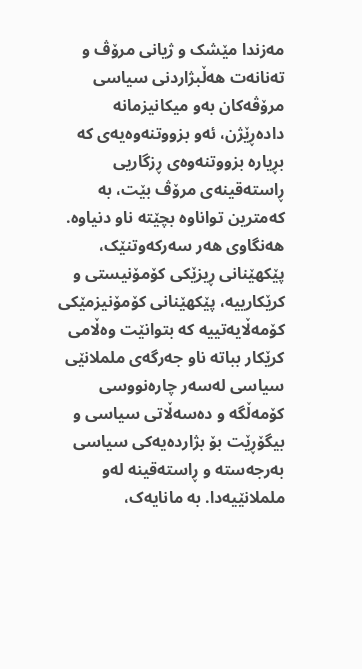مەزندا مێشک و ژیانی مرۆڤ و تەنانەت هەڵبژاردنی سیاسی مرۆڤەکان بەو میکانیزمانە دادەڕێژن، ئەو بزووتنەوەیەی کە بڕیارە بزووتنەوەی ڕزگاریی ڕاستەقینەی مرۆڤ بێت، بە کەمترین تواناوە بچێتە ناو دنیاوە.
هەنگاوی هەر سەرکەوتنێک، پێکھێنانی ڕیزێکی کۆمۆنیستی و کرێکارییە، پێکھێنانی کۆمۆنیزمێکی کۆمەڵایەتییە کە بتوانێت وەڵامی کرێکار بباتە ناو جەرگەی ململانێی سیاسی لەسەر چارەنووسی کۆمەڵگە و دەسەڵاتی سیاسی و بیگۆڕێت بۆ بژاردەیەکی سیاسی بەرجەستە و ڕاستەقینە لەو ململانێیەدا. بە مانایەک،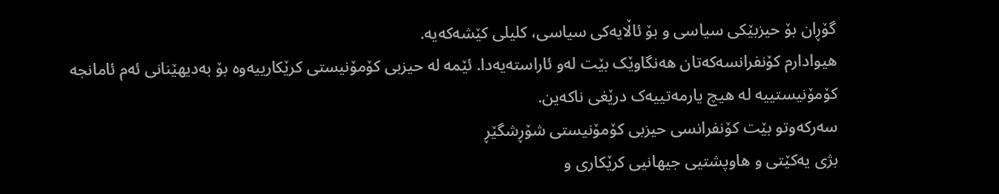گۆڕان بۆ حیزبێکی سیاسی و بۆ ئاڵایەکی سیاسی، کلیلی کێشەکەیە.
هیوادارم کۆنفرانسەکەتان هەنگاوێک بێت لەو ئاراستەیەدا. ئێمە لە حیزبی کۆمۆنیستی کرێکارییەوە بۆ بەدیھێنانی ئەم ئامانجە کۆمۆنیستییە لە هیچ یارمەتییەک درێغی ناکەین.
سەرکەوتو بێت کۆنفرانسی حیزبی کۆمۆنیستی شۆڕشگێڕ
بژی یەکێتی و هاوپشتیی جیهانیی کرێکاری و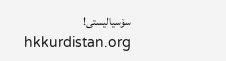سۆسیالیستی!
hkkurdistan.org